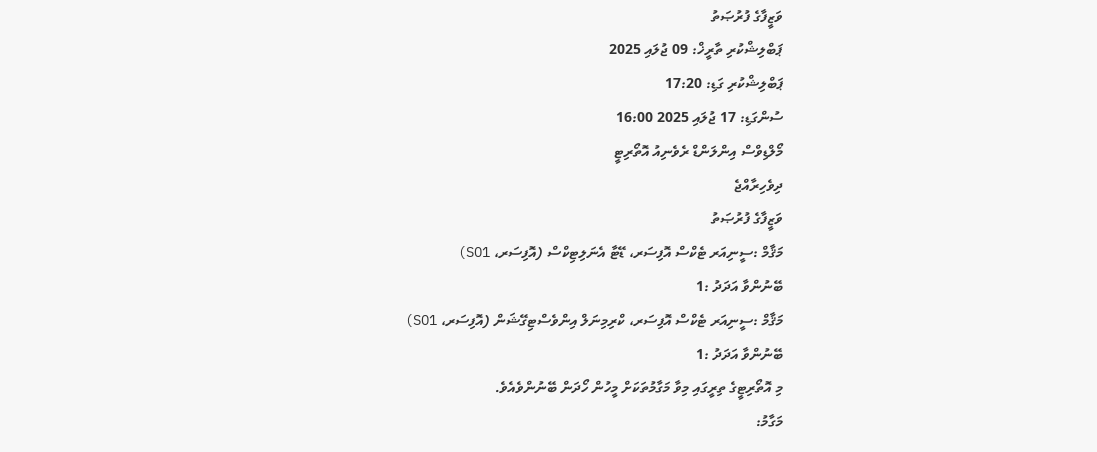ވަޒީފާގެ ފުރުޞަތު
ޕަބްލިޝްކުރި ތާރީޚް: 09 ޖުލައި 2025
ޕަބްލިޝްކުރި ގަޑި: 17:20
ސުންގަޑި: 17 ޖުލައި 2025 16:00
މޯލްޑިވްސް އިންލަންޑް ރެވެނިއު އޮތޯރިޓީ
ދިވެހިރާއްޖެ
ވަޒީފާގެ ފުރުޞަތު
މަޤާމް :ސީނިއަރ ޓެކްސް އޮފިސަރ، ޑޭޓާ އެނަލިޓިކްސް (އޮފިސަރ، SO1)
ބޭނުންވާ އަދަދު :1
މަޤާމް :ސީނިއަރ ޓެކްސް އޮފިސަރ، ކްރިމިނަލް އިންވެސްޓިގޭޝަން (އޮފިސަރ، SO1)
ބޭނުންވާ އަދަދު :1
މި އޮތޯރިޓީގެ ތިރީގައި މިވާ މަގާމުތަކަށް މީހުން ހޯދަން ބޭނުންވެއެވެ.
މަގާމު: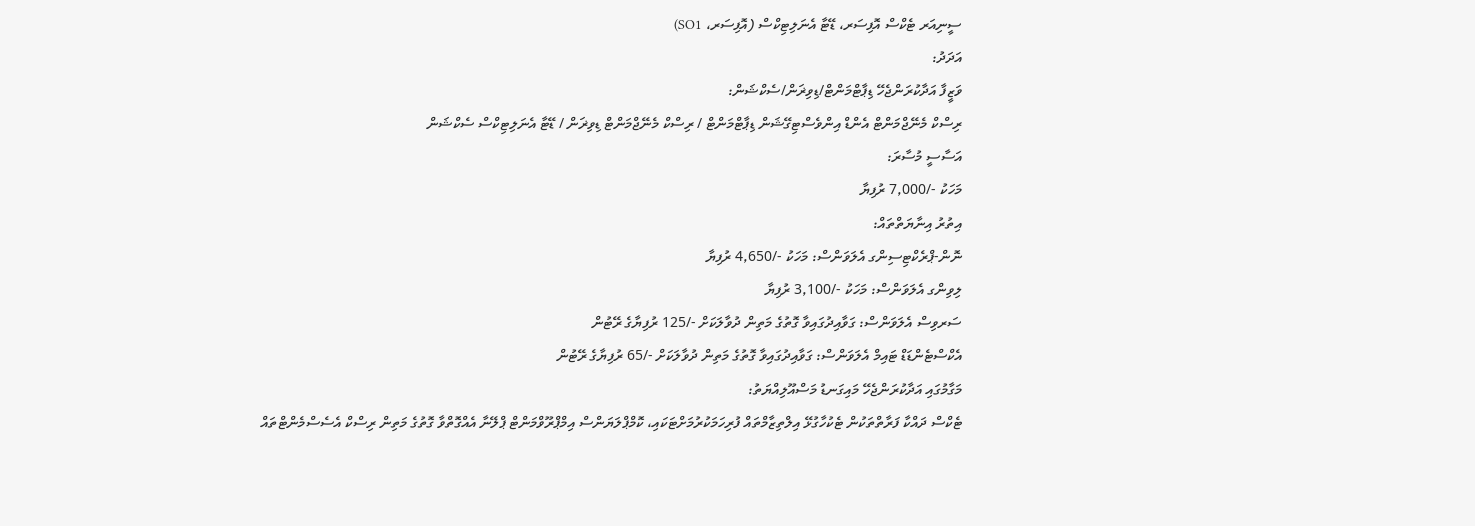ސީނިއަރ ޓެކްސް އޮފިސަރ، ޑޭޓާ އެނަލިޓިކްސް (އޮފިސަރ، SO1)
އަދަދު:
ވަޒީފާ އަދާކުރަންޖެހޭ ޑިޕާޓްމަންޓް/ޑިވިޜަން/ސެކްޝަން:
ރިސްކް މެނޭޖްމަންޓް އެންޑް އިންވެސްޓިގޭޝަން ޑިޕާޓްމަންޓް / ރިސްކް މެނޭޖްމަންޓް ޑިވިޜަން / ޑޭޓާ އެނަލިޓިކްސް ސެކްޝަން
އަސާސީ މުސާރަ:
މަހަކު -/7,000 ރުފިޔާ
އިތުރު އިނާޔަތްތައް:
ނޮން-ޕްރެކްޓިސިންގ އެލަވަންސް: މަހަކު -/4,650 ރުފިޔާ
ލިވިންގ އެލަވަންސް: މަހަކު -/3,100 ރުފިޔާ
ސަރވިސް އެލަވަންސް: ގަވާއިދުގައިވާ ގޮތުގެ މަތިން ދުވާލަކަށް -/125 ރުފިޔާގެ ރޭޓުން
އެކްސްޓެންޑަޑް ޓައިމް އެލަވަންސް: ގަވާއިދުގައިވާ ގޮތުގެ މަތިން ދުވާލަކަށް -/65 ރުފިޔާގެ ރޭޓުން
މަގާމުގައި އަދާކުރަންޖެހޭ މައިގަނޑު މަސްއޫލިއްޔަތު:
ޓެކްސް ދައްކާ ފަރާތްތަކުން ޓެކުހާގުޅޭ އިލްތިޒާމްތައް ފުރިހަމަކުރުމަށްޓަކައި، ކޮމްޕްލަޔަންސް އިމްޕްރޫވްމަންޓް ޕްލޭނާ އެއްގޮތްވާ ގޮތުގެ މަތިން ރިސްކް އެސެސްމެންޓްތައް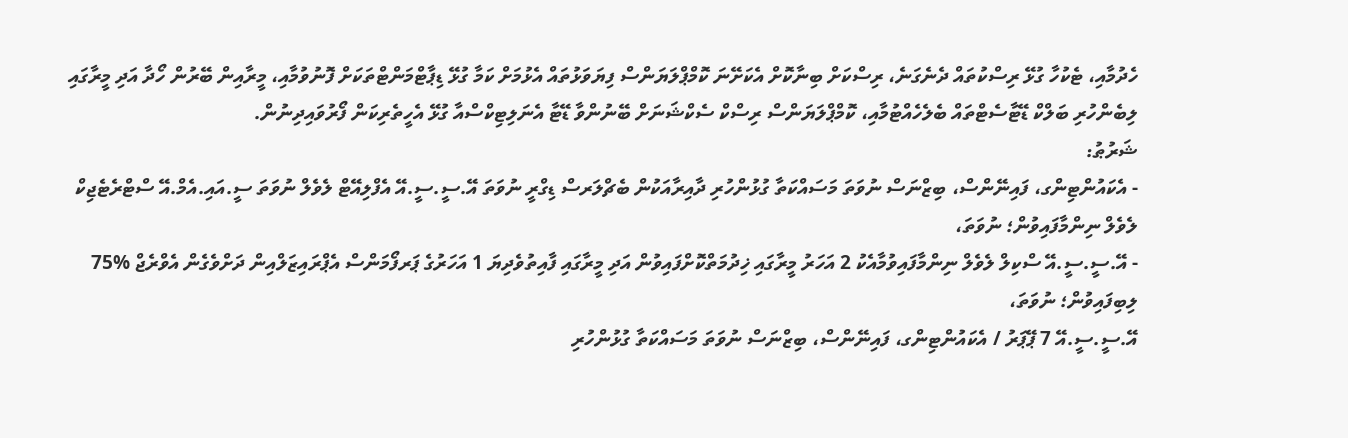ހެދުމާއި، ޓެކުހާ ގުޅޭ ރިސްކުތައް ދެނެގަނެ، ރިސްކަށް ބިނާކޮށް އެކަށޭނަ ކޮމްޕްލަޔަންސް ފިޔަވަޅުތައް އެޅުމަށް ކަމާ ގުޅޭ ޑިޕާޓްމަންޓްތަކަށް ފޮނުވުމާއި، މީރާއިން ބޭރުން ހޯދާ އަދި މީރާގައި ލިބެންހުރި ބަލްކް ޑޭޓާސެޓްތައް ބެލެހެއްޓުމާއި، ކޮމްޕްލަޔަންސް ރިސްކް ސެކްޝަނަށް ބޭނުންވާ ޑޭޓާ އެނަލިޓިކްސްއާ ގުޅޭ އެހީތެރިކަން ފޯރުވައިދިނުން.
ޝަރުޠު:
- އެކައުންޓިންގ، ފައިނޭންސް، ބިޒްނަސް ނުވަތަ މަސައްކަތާ ގުޅުންހުރި ދާއިރާއަކުން ބެޗްލަރސް ޑިގްރީ ނުވަތަ އޭ.ސީ.ސީ.އޭ އެފްލިއޭޓް ލެވެލް ނުވަތަ ސީ.އައި.އެމް.އޭ ސްޓްރެޓެޖިކް ލެވެލް ނިންމާފައިވުން؛ ނުވަތަ،
- އޭ.ސީ.ސީ.އޭ ސްކިލް ލެވެލް ނިންމާފައިވުމާއެކު 2 އަހަރު މީރާގައި ޚިދުމަތްކޮށްފައިވުން އަދި މީރާގައި ފާއިތުވެދިޔަ 1 އަހަރުގެ ޕަރފޯމަންސް އެޕްރައިޒަލްއިން ދަށްވެގެން އެވްރެޖް %75 ލިބިފައިވުން؛ ނުވަތަ،
އޭ.ސީ.ސީ.އޭ 7 ޕޭޕަރު / އެކައުންޓިންގ، ފައިނޭންސް، ބިޒްނަސް ނުވަތަ މަސައްކަތާ ގުޅުންހުރި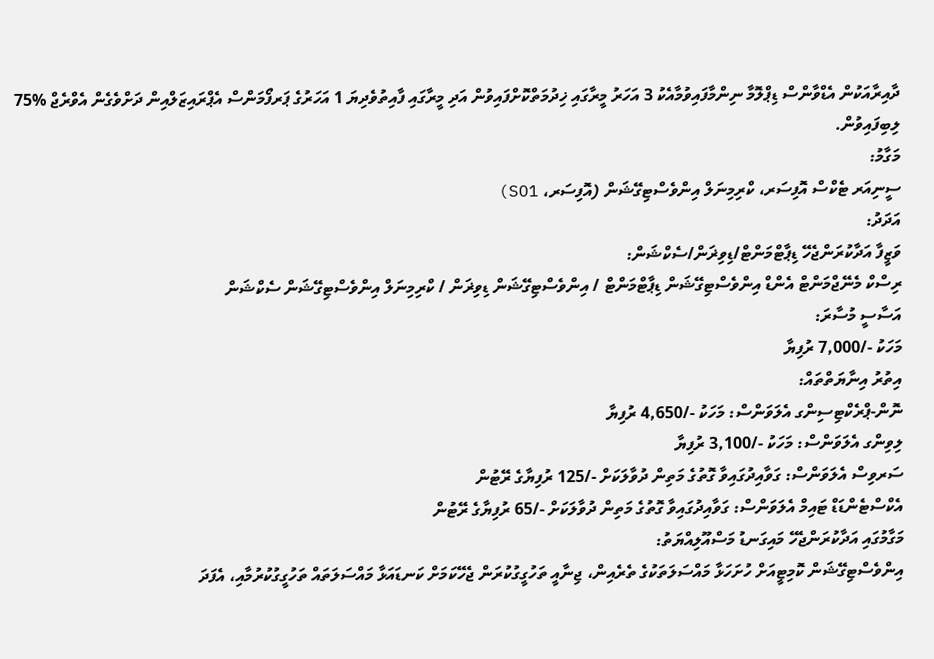ދާއިރާއަކުން އެޑްވާންސް ޑިޕްލޮމާ ނިންމާފައިވުމާއެކު 3 އަހަރު މީރާގައި ޚިދުމަތްކޮށްފައިވުން އަދި މީރާގައި ފާއިތުވެދިޔަ 1 އަހަރުގެ ޕަރފޯމަންސް އެޕްރައިޒަލްއިން ދަށްވެގެން އެވްރެޖް %75 ލިބިފައިވުން.
މަގާމު:
ސީނިއަރ ޓެކްސް އޮފިސަރ، ކްރިމިނަލް އިންވެސްޓިގޭޝަން (އޮފިސަރ، SO1)
އަދަދު:
ވަޒީފާ އަދާކުރަންޖެހޭ ޑިޕާޓްމަންޓް/ޑިވިޜަން/ސެކްޝަން:
ރިސްކް މެނޭޖްމަންޓް އެންޑް އިންވެސްޓިގޭޝަން ޑިޕާޓްމަންޓް / އިންވެސްޓިގޭޝަން ޑިވިޜަން / ކްރިމިނަލް އިންވެސްޓިގޭޝަން ސެކްޝަން
އަސާސީ މުސާރަ:
މަހަކު -/7,000 ރުފިޔާ
އިތުރު އިނާޔަތްތައް:
ނޮން-ޕްރެކްޓިސިންގ އެލަވަންސް: މަހަކު -/4,650 ރުފިޔާ
ލިވިންގ އެލަވަންސް: މަހަކު -/3,100 ރުފިޔާ
ސަރވިސް އެލަވަންސް: ގަވާއިދުގައިވާ ގޮތުގެ މަތިން ދުވާލަކަށް -/125 ރުފިޔާގެ ރޭޓުން
އެކްސްޓެންޑަޑް ޓައިމް އެލަވަންސް: ގަވާއިދުގައިވާ ގޮތުގެ މަތިން ދުވާލަކަށް -/65 ރުފިޔާގެ ރޭޓުން
މަގާމުގައި އަދާކުރަންޖެހޭ މައިގަނޑު މަސްއޫލިއްޔަތު:
އިންވެސްޓިގޭޝަން ކޮމިޓީއަށް ހުށަހަޅާ މައްސަލަތަކުގެ ތެރެއިން، ޖިނާއީ ތަހުގީގުކުރަން ޖެހޭކަމަށް ކަނޑައަޅާ މައްސަލަތައް ތަހުގީގުކުރުމާއި، އެފަދަ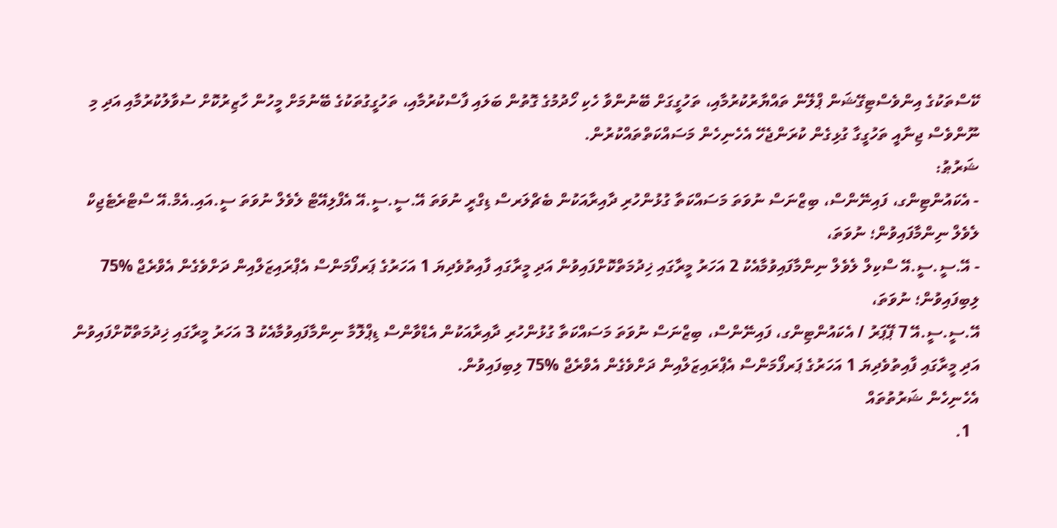ކޭސްތަކުގެ އިންވެސްޓިގޭޝަން ޕްލޭން ތައްޔާރުކުރުމާއި، ތަހުގީގަށް ބޭނުންވާ ހެކި ހޯދުމުގެ ގޮތުން ބަލައި ފާސްކުރުމާއި، ތަހުގީގުތަކުގެ ބޭނުމަށް މީހުން ހާޒިރުކޮށް ސުވާލުކުރުމާއި އަދި މި ނޫންވެސް ޖިނާއީ ތަހުގީގާ ގުޅިގެން ކުރަންޖެހޭ އެހެނިހެން މަސައްކަތްތައްކުރުން.
ޝަރުޠު:
- އެކައުންޓިންގ، ފައިނޭންސް، ބިޒްނަސް ނުވަތަ މަސައްކަތާ ގުޅުންހުރި ދާއިރާއަކުން ބެޗްލަރސް ޑިގްރީ ނުވަތަ އޭ.ސީ.ސީ.އޭ އެފްލިއޭޓް ލެވެލް ނުވަތަ ސީ.އައި.އެމް.އޭ ސްޓްރެޓެޖިކް ލެވެލް ނިންމާފައިވުން؛ ނުވަތަ،
- އޭ.ސީ.ސީ.އޭ ސްކިލް ލެވެލް ނިންމާފައިވުމާއެކު 2 އަހަރު މީރާގައި ޚިދުމަތްކޮށްފައިވުން އަދި މީރާގައި ފާއިތުވެދިޔަ 1 އަހަރުގެ ޕަރފޯމަންސް އެޕްރައިޒަލްއިން ދަށްވެގެން އެވްރެޖް %75 ލިބިފައިވުން؛ ނުވަތަ،
އޭ.ސީ.ސީ.އޭ 7 ޕޭޕަރު / އެކައުންޓިންގ، ފައިނޭންސް، ބިޒްނަސް ނުވަތަ މަސައްކަތާ ގުޅުންހުރި ދާއިރާއަކުން އެޑްވާންސް ޑިޕްލޮމާ ނިންމާފައިވުމާއެކު 3 އަހަރު މީރާގައި ޚިދުމަތްކޮށްފައިވުން އަދި މީރާގައި ފާއިތުވެދިޔަ 1 އަހަރުގެ ޕަރފޯމަންސް އެޕްރައިޒަލްއިން ދަށްވެގެން އެވްރެޖް %75 ލިބިފައިވުން.
އެހެނިހެން ޝަރުތުތައް
  1.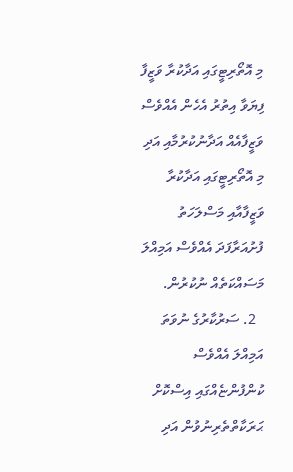މި އޮތޯރިޓީގައި އަދާކުރާ ވަޒީފާ ފިޔަވާ އިތުރު އެހެން އެއްވެސް ވަޒީފާއެއް އަދާނުކުރުމާއި އަދި މި އޮތޯރިޓީގައި އަދާކުރާ ވަޒީފާއާއި މަސްލަހަތު ފުށުއަރާފަދަ އެއްވެސް އަމިއްލަ މަސައްކަތެއް ނުކުރުން.
  2. ސަރުކާރުގެ ނުވަތަ އަމިއްލަ އެއްވެސް ކުންފުންޏެއްގައި އިސްކޮށް ޙަރަކާތްތެރިނުވުން އަދި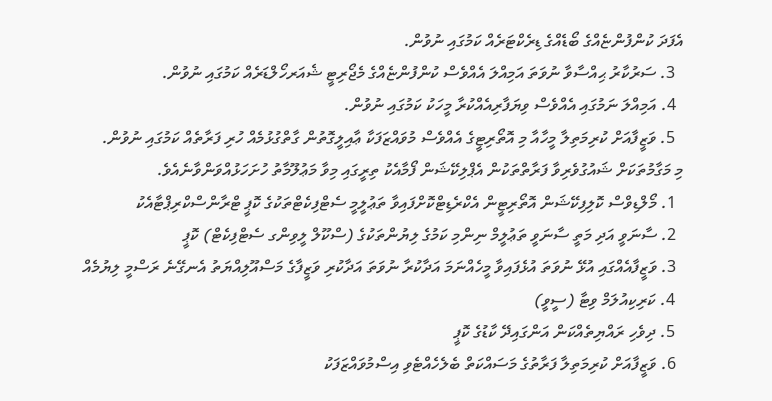އެފަދަ ކުންފުންޏެއްގެ ބޯޑެއްގެ ޑިރެކްޓަރެއް ކަމުގައި ނުވުން.
  3. ސަރުކާރު ޙިއްސާވާ ނުވަތަ އަމިއްލަ އެއްވެސް ކުންފުންޏެއްގެ މެޖޯރިޓީ ޝެއަރހޯލްޑަރެއް ކަމުގައި ނުވުން.
  4. އަމިއްލަ ނަމުގައި އެއްވެސް ވިޔަފާރިއެއްކުރާ މީހަކު ކަމުގައި ނުވުން.
  5. ވަޒީފާއަށް ކުރިމަތިލާ މީހާއާ މި އޮތޯރިޓީގެ އެއްވެސް މުވައްޒަފަކާ ޢާއިލީގޮތުން ގާތްގުޅުމެއް ހުރި ފަރާތެއް ކަމުގައި ނުވުން.
މި މަގާމުތަކަށް ޝައުގުވެރިވާ ފަރާތްތަކުން އެޕްލިކޭޝަން ފޯމާއެކު ތިރީގައި މިވާ މަޢުލޫމާތު ހުށަހަޅުއްވަންވާނެއެވެ.
  1. މޯލްޑިވްސް ކޮލިފިކޭޝަން އޮތޯރިޓީން އެކްރެޑިޓްކޮށްފައިވާ ތަޢުލީމީ ސެޓްފިކެޓްތަކުގެ ކޮޕީ ޓްރާންސްކްރިޕްޓާއެކު
  2. ސާނަވީ އަދި މަތީ ސާނަވީ ތަޢުލީމް ނިންމި ކަމުގެ ލިޔުންތަކުގެ (ސްކޫލް ލީވިންގ ސެޓްފިކެޓް) ކޮޕީ
  3. ވަޒީފާއެއްގައި އުޅޭ ނުވަތަ އުޅެފައިވާ މީހެއްނަމަ އަދާކުރާ ނުވަތަ އަދާކުރި ވަޒީފާގެ މަސްއޫލިއްޔަތު އެނގޭނެ ރަސްމީ ލިޔުމެއް
  4. ކަރިކިއުލަމް ވިޓާ (ސީވީ)
  5. ދިވެހި ރައްޔިތެއްކަން އަންގައިދޭ ކާޑުގެ ކޮޕީ
  6. ވަޒީފާއަށް ކުރިމަތިލާ ފަރާތުގެ މަސައްކަތް ބެލެހެއްޓެވި އިސްމުވައްޒަފަކު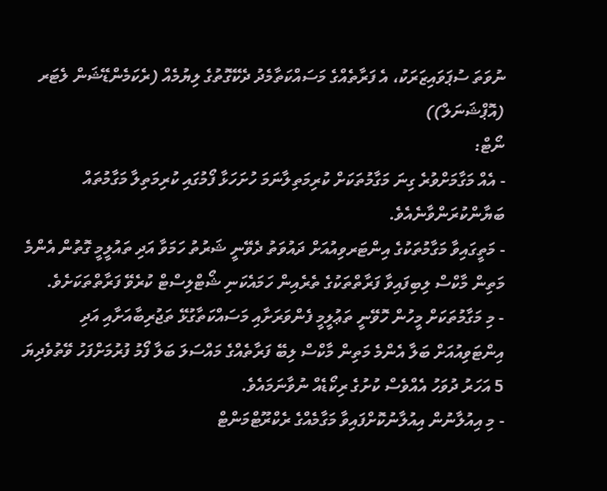ނުވަތަ ސުޕަވައިޒަރަކު، އެ ފަރާތެއްގެ މަސައްކަތާމެދު ދެކޭގޮތުގެ ލިޔުމެއް (ރެކަމެންޑޭޝަން ލެޓަރ (އޮޕްޝަނަލް))
ނޯޓް:
- އެއް މަގާމަށްވުރެ ގިނަ މަގާމުތަކަށް ކުރިމަތިލާނަމަ ހުށަހަޅާ ފޯމުގައި ކުރިމަތިލާ މަގާމުތައް ބަޔާންކުރަންވާނެއެވެ.
- މަތީގައިވާ މަގާމުތަކުގެ އިންޓަރވިއުއަށް ދައުވަތު ދެވޭނީ ޝަރުތު ހަމަވާ އަދި ތައުލީމީ ގޮތުން އެންމެ މަތިން މާކްސް ލިބިފައިވާ ފަރާތްތަކުގެ ތެރެއިން ހަމައެކަނި ޝޯޓްލިސްޓް ކުރެވޭ ފަރާތްތަކަށެވެ.
- މި މަގާމުތަކަށް މީހުން ހޮވޭނީ ތަޢުލީމީ ފެންވަރަށާއި މަސައްކަތާގުޅޭ ތަޖުރިބާއަށާއި އަދި އިންޓަވިއުއަށް ބަލާ އެންމެ މަތިން މާކްސް ލިބޭ ފަރާތެއްގެ މައްސަލަ ބަލާ ފޯމު ފުރުމަށްފަހު ވޭތުވެދިޔަ 5 އަހަރު ދުވަހު އެއްވެސް ކުށުގެ ރިކޯޑެއް ނުވާނަމައެވެ.
- މި އިއުލާނުން އިއުލާނުކޮށްފައިވާ މަގާމެއްގެ ރެކްރޫޓްމަންޓް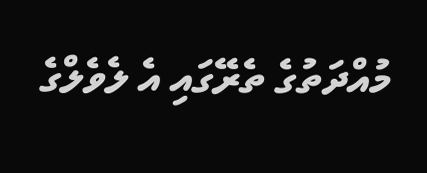މުއްދަތުގެ ތެރޭގައި އެ ލެވެލްގެ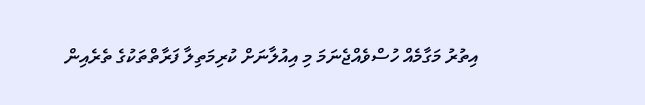އިތުރު މަގާމެއް ހުސްވެއްޖެނަމަ މި އިއުލާނަށް ކުރިމަތިލާ ފަރާތްތަކުގެ ތެރެއިން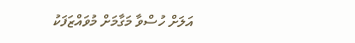އަލަށް ހުސްވާ މަގާމަށް މުވައްޒަފަކު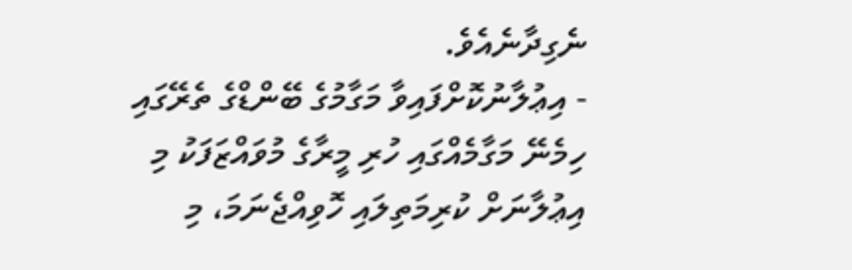ނެގިދާނެއެވެ.
- އިޢުލާނުކޮށްފައިވާ މަގާމުގެ ބޭންޑްގެ ތެރޭގައި ހިމެނޭ މަގާމެއްގައި ހުރި މީރާގެ މުވައްޒަފަކު މި އިޢުލާނަށް ކުރިމަތިލައި ހޮވިއްޖެނަމަ، މި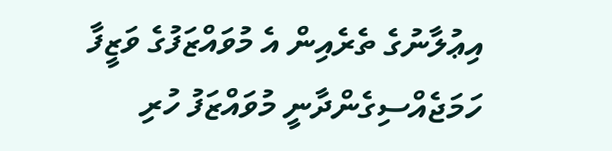އިޢުލާނުގެ ތެރެއިން އެ މުވައްޒަފުގެ ވަޒީފާ ހަމަޖެއްސިގެންދާނީ މުވައްޒަފު ހުރި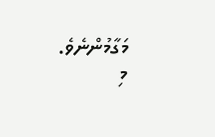މަގާމުންނެވެ.
މި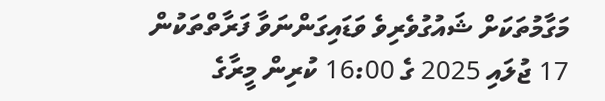މަގާމުތަކަށް ޝައުގުވެރިވެ ވަޑައިގަންނަވާ ފަރާތްތަކުން 17 ޖުލައި 2025 ގެ 16:00 ކުރިން މީރާގެ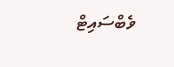ވެބްސައިޓް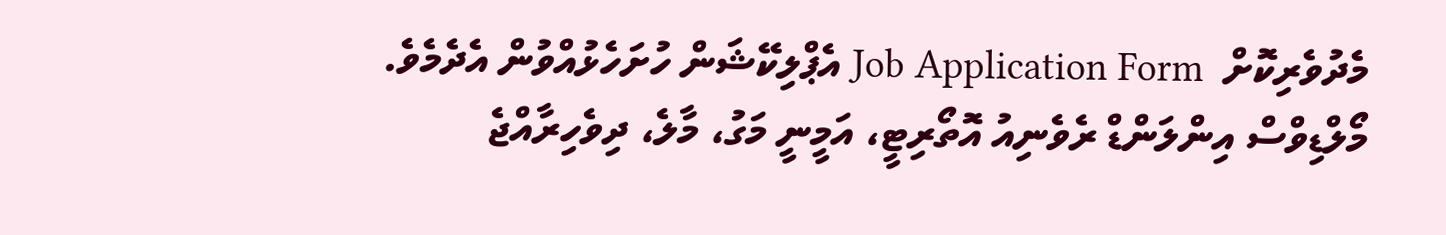މެދުވެރިކޮށް  Job Application Form އެޕްލިކޭޝަން ހުށަހެޅުއްވުން އެދެމެވެ.
މޯލްޑިވްސް އިންލަންޑް ރެވެނިއު އޮތޯރިޓީ، އަމީނީ މަގު، މާލެ، ދިވެހިރާއްޖެ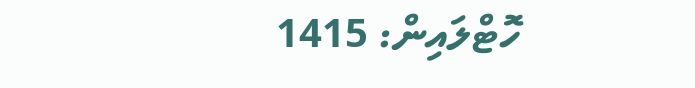ހޮޓްލައިން: 1415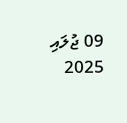09 ޖުލައި 2025